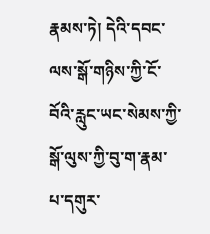རྣམས་ཏེ། དེའི་དབང་ལས་སྒོ་གཉིས་ཀྱི་ངོ་བོའི་རླུང་ཡང་སེམས་ཀྱི་སྒོ་ལུས་ཀྱི་བུ་ག་རྣམ་པ་དགུར་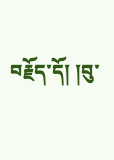བརྗོད་དོ། །བུ་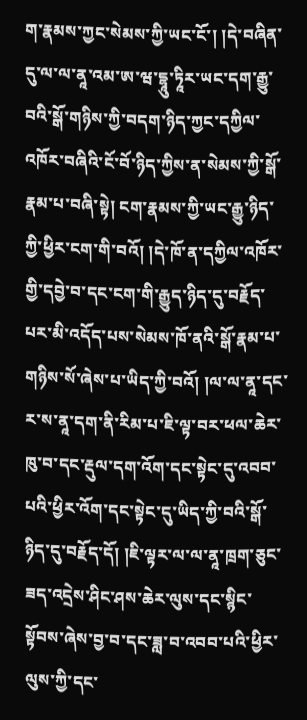ག་རྣམས་ཀྱང་སེམས་ཀྱི་ཡང་ངོ་། །དེ་བཞིན་དུ་ལ་ལ་ནཱ་འམ་ཨ་ཝ་དྷཱུ་ཏཱིར་ཡང་དག་རྒྱུ་བའི་སྒོ་གཉིས་ཀྱི་བདག་ཉིད་ཀྱང་དཀྱིལ་འཁོར་བཞིའི་ངོ་བོ་ཉིད་ཀྱིས་ན་སེམས་ཀྱི་སྒོ་རྣམ་པ་བཞི་སྟེ། ངག་རྣམས་ཀྱི་ཡང་རྒྱུ་ཉིད་ཀྱི་ཕྱིར་ངག་གི་བའོ། །དེ་ཁོ་ན་དཀྱིལ་འཁོར་གྱི་དབྱེ་བ་དང་ངག་གི་རྒྱུད་ཉིད་དུ་བརྗོད་པར་མི་འདོད་པས་སེམས་ཁོ་ནའི་སྒོ་རྣམ་པ་གཉིས་སོ་ཞེས་པ་ཡིད་ཀྱི་བའོ། །ལ་ལ་ནཱ་དང་ར་ས་ནཱ་དག་ནི་རིམ་པ་ཇི་ལྟ་བར་ཕལ་ཆེར་ཁུ་བ་དང་རྡུལ་དག་འོག་དང་སྟེང་དུ་འབབ་པའི་ཕྱིར་འོག་དང་སྟེང་དུ་ཡིད་ཀྱི་བའི་སྒོ་ཉིད་དུ་བརྗོད་དོ། །ཇི་ལྟར་ལ་ལ་ནཱ་ཁྲག་ཅུང་ཟད་འདྲེས་ཤིང་ཤས་ཆེར་ལུས་དང་སྙིང་སྟོབས་ཞེས་བྱ་བ་དང་ཟླ་བ་འབབ་པའི་ཕྱིར་ལུས་ཀྱི་དང་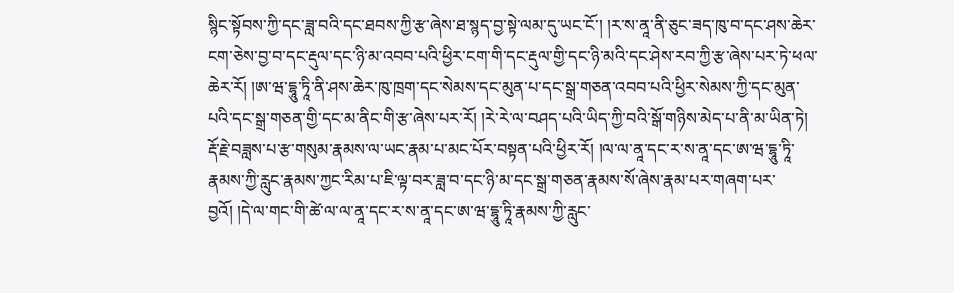སྙིང་སྟོབས་ཀྱི་དང་ཟླ་བའི་དང་ཐབས་ཀྱི་རྩ་ཞེས་ཐ་སྙད་བྱ་སྟེ་ལམ་དུ་ཡང་ངོ་། །ར་ས་ནཱ་ནི་ཅུང་ཟད་ཁུ་བ་དང་ཤས་ཆེར་ངག་ཅེས་བྱ་བ་དང་རྡུལ་དང་ཉི་མ་འབབ་པའི་ཕྱིར་ངག་གི་དང་རྡུལ་གྱི་དང་ཉི་མའི་དང་ཤེས་རབ་ཀྱི་རྩ་ཞེས་པར་ཏེ་ཕལ་ཆེར་རོ། །ཨ་ཝ་དྷཱུ་ཏཱི་ནི་ཤས་ཆེར་ཁུ་ཁྲག་དང་སེམས་དང་མུན་པ་དང་སྒྲ་གཅན་འབབ་པའི་ཕྱིར་སེམས་ཀྱི་དང་མུན་པའི་དང་སྒྲ་གཅན་གྱི་དང་མ་ནིང་གི་རྩ་ཞེས་པར་རོ། །རེ་རེ་ལ་བཤད་པའི་ཡིད་ཀྱི་བའི་སྒོ་གཉིས་མེད་པ་ནི་མ་ཡིན་ཏེ། རྡོ་རྗེ་བཟླས་པ་རྩ་གསུམ་རྣམས་ལ་ཡང་རྣམ་པ་མང་པོར་བསྟན་པའི་ཕྱིར་རོ། །ལ་ལ་ནཱ་དང་ར་ས་ནཱ་དང་ཨ་ཝ་དྷཱུ་ཏཱི་རྣམས་ཀྱི་རླུང་རྣམས་ཀྱང་རིམ་པ་ཇི་ལྟ་བར་ཟླ་བ་དང་ཉི་མ་དང་སྒྲ་གཅན་རྣམས་སོ་ཞེས་རྣམ་པར་གཞག་པར་བྱའོ། །དེ་ལ་གང་གི་ཚེ་ལ་ལ་ནཱ་དང་ར་ས་ནཱ་དང་ཨ་ཝ་དྷཱུ་ཏཱི་རྣམས་ཀྱི་རླུང་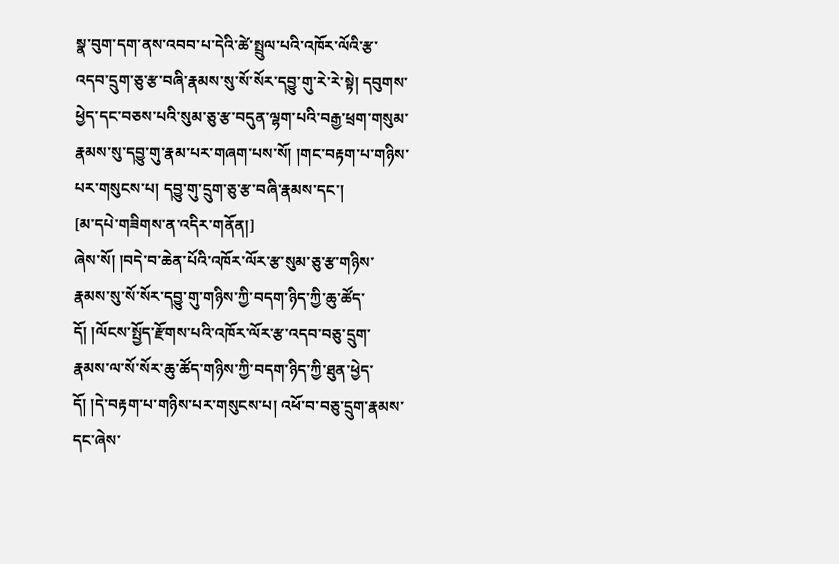སྣ་བུག་དག་ནས་འབབ་པ་དེའི་ཚེ་སྤྲུལ་པའི་འཁོར་ལོའི་རྩ་འདབ་དྲུག་ཅུ་རྩ་བཞི་རྣམས་སུ་སོ་སོར་དབྱུ་གུ་རེ་རེ་སྟེ། དབུགས་ཕྱེད་དང་བཅས་པའི་སུམ་ཅུ་རྩ་བདུན་ལྷག་པའི་བརྒྱ་ཕྲག་གསུམ་རྣམས་སུ་དབྱུ་གུ་རྣམ་པར་གཞག་པས་སོ། །གང་བརྟག་པ་གཉིས་པར་གསུངས་པ། དབྱུ་གུ་དྲུག་ཅུ་རྩ་བཞི་རྣམས་དང་།
[མ་དཔེ་གཟིགས་ན་འདིར་གནོན།]
ཞེས་སོ། །བདེ་བ་ཆེན་པོའི་འཁོར་ལོར་རྩ་སུམ་ཅུ་རྩ་གཉིས་རྣམས་སུ་སོ་སོར་དབྱུ་གུ་གཉིས་ཀྱི་བདག་ཉིད་ཀྱི་ཆུ་ཚོད་དོ། །ལོངས་སྤྱོད་རྫོགས་པའི་འཁོར་ལོར་རྩ་འདབ་བཅུ་དྲུག་རྣམས་ལ་སོ་སོར་ཆུ་ཚོད་གཉིས་ཀྱི་བདག་ཉིད་ཀྱི་ཐུན་ཕྱེད་དོ། །དེ་བརྟག་པ་གཉིས་པར་གསུངས་པ། འཕོ་བ་བཅུ་དྲུག་རྣམས་དང་ཞེས་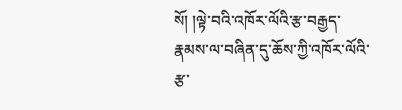སོ། །ལྟེ་བའི་འཁོར་ལོའི་རྩ་བརྒྱད་རྣམས་ལ་བཞིན་དུ་ཆོས་ཀྱི་འཁོར་ལོའི་རྩ་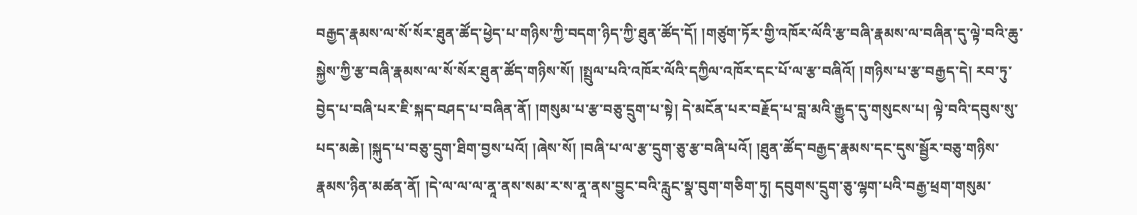བརྒྱད་རྣམས་ལ་སོ་སོར་ཐུན་ཚོད་ཕྱེད་པ་གཉིས་ཀྱི་བདག་ཉིད་ཀྱི་ཐུན་ཚོད་དོ། །གཙུག་ཏོར་གྱི་འཁོར་ལོའི་རྩ་བཞི་རྣམས་ལ་བཞིན་དུ་ལྟེ་བའི་ཆུ་སྐྱེས་ཀྱི་རྩ་བཞི་རྣམས་ལ་སོ་སོར་ཐུན་ཚོད་གཉིས་སོ། །སྤྲུལ་པའི་འཁོར་ལོའི་དཀྱིལ་འཁོར་དང་པོ་ལ་རྩ་བཞིའོ། །གཉིས་པ་རྩ་བརྒྱད་དེ། རབ་ཏུ་བྱེད་པ་བཞི་པར་ཇི་སྐད་བཤད་པ་བཞིན་ནོ། །གསུམ་པ་རྩ་བཅུ་དྲུག་པ་སྟེ། དེ་མངོན་པར་བརྗོད་པ་བླ་མའི་རྒྱུད་དུ་གསུངས་པ། ལྟེ་བའི་དབུས་སུ་པད་མཆེ། །སྐུད་པ་བཅུ་དྲུག་ཐིག་བྱས་པའོ། །ཞེས་སོ། །བཞི་པ་ལ་རྩ་དྲུག་ཅུ་རྩ་བཞི་པའོ། །ཐུན་ཚོད་བརྒྱད་རྣམས་དང་དུས་སྦྱོར་བཅུ་གཉིས་རྣམས་ཉིན་མཚན་ནོ། །དེ་ལ་ལ་ལ་ནཱ་ནས་སམ་ར་ས་ནཱ་ནས་བྱུང་བའི་རླུང་སྣ་བུག་གཅིག་ཏུ། དབུགས་དྲུག་ཅུ་ལྷག་པའི་བརྒྱ་ཕྲག་གསུམ་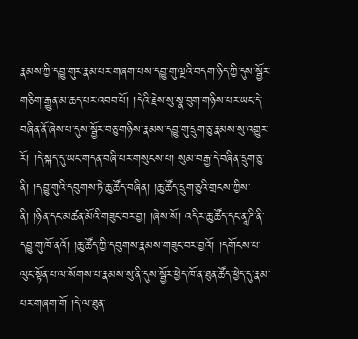རྣམས་ཀྱི་དབྱུ་གུར་རྣམ་པར་གཞག་པས་དབྱུ་གུ་ལྔའི་བདག་ཉིད་ཀྱི་དུས་སྦྱོར་གཅིག་རྒྱུན་མ་ཆད་པར་འབབ་པོ། །དེའི་རྗེས་སུ་སྣ་བུག་གཉིས་པར་ཡང་དེ་བཞིན་ནོ་ཞེས་པ་དུས་སྦྱོར་བཅུ་གཉིས་རྣམས་དབྱུ་གུ་དྲུག་ཅུ་རྣམས་སུ་འགྱུར་རོ། །དེ་སྐད་དུ་ཡང་གདན་བཞི་པར་གསུངས་པ། སུམ་བརྒྱ་དེ་བཞིན་དྲུག་ཅུ་ནི། །དབྱུ་གུའི་དབུགས་ཏེ་ཆུ་ཚོད་བཞིན། །ཆུ་ཚོད་དྲུག་ཅུའི་གྲངས་ཀྱིས་ནི། །ཉིན་དང་མཚན་མོའི་གཟུང་བར་བྱ། །ཞེས་སོ། འདིར་ཆུ་ཚོད་དང་ནཱ་ཌི་ནི་དབྱུ་གུ་ཁོ་ནའོ། །ཆུ་ཚོད་ཀྱི་དབུགས་རྣམས་གཟུང་བར་བྱའོ། །དགོངས་པ་ལུང་སྟོན་པ་ལ་སོགས་པ་རྣམས་སུ་ནི་དུས་སྦྱོར་ཕྱེད་ཁོ་ན་ཐུན་ཚོད་ཕྱེད་དུ་རྣམ་པར་གཞག་གོ །དེ་ལ་ཐུན་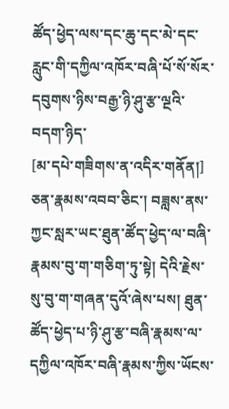ཚོད་ཕྱེད་ལས་དང་ཆུ་དང་མེ་དང་རླུང་གི་དཀྱིལ་འཁོར་བཞི་པོ་སོ་སོར་དབུགས་ཉིས་བརྒྱ་ཉི་ཤུ་རྩ་ལྔའི་བདག་ཉིད་
[མ་དཔེ་གཟིགས་ན་འདིར་གནོན།]
ཅན་རྣམས་འབབ་ཅིང་། བཟླས་ནས་ཀྱང་སླར་ཡང་ཐུན་ཚོད་ཕྱེད་ལ་བཞི་རྣམས་བུ་ག་གཅིག་ཏུ་སྟེ། དེའི་རྗེས་སུ་བུ་ག་གཞན་དུའོ་ཞེས་པས། ཐུན་ཚོད་ཕྱེད་པ་ཉི་ཤུ་རྩ་བཞི་རྣམས་ལ་དཀྱིལ་འཁོར་བཞི་རྣམས་ཀྱིས་ཡོངས་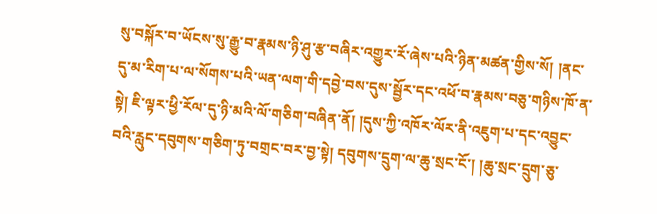སུ་བསྐོར་བ་ཡོངས་སུ་རྒྱུ་བ་རྣམས་ཉི་ཤུ་རྩ་བཞིར་འགྱུར་རོ་ཞེས་པའི་ཉིན་མཚན་གྱིས་སོ། །ནང་དུ་མ་རིག་པ་ལ་སོགས་པའི་ཡན་ལག་གི་དབྱེ་བས་དུས་སྦྱོར་དང་འཕོ་བ་རྣམས་བཅུ་གཉིས་ཁོ་ན་སྟེ། ཇི་ལྟར་ཕྱི་རོལ་དུ་ཉི་མའི་ལོ་གཅིག་བཞིན་ནོ། །དུས་ཀྱི་འཁོར་ལོར་ནི་འཇུག་པ་དང་འབྱུང་བའི་རླུང་དབུགས་གཅིག་ཏུ་བགྲང་བར་བྱ་སྟེ། དབུགས་དྲུག་ལ་ཆུ་སྲང་ངོ་། །ཆུ་སྲང་དྲུག་ཅུ་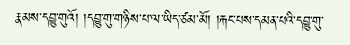རྣམས་དབྱུ་གུའོ། །དབྱུ་གུ་གཉིས་པ་ལ་ཡིད་ཙམ་མོ། །རྐང་པས་དམན་པའི་དབྱུ་གུ་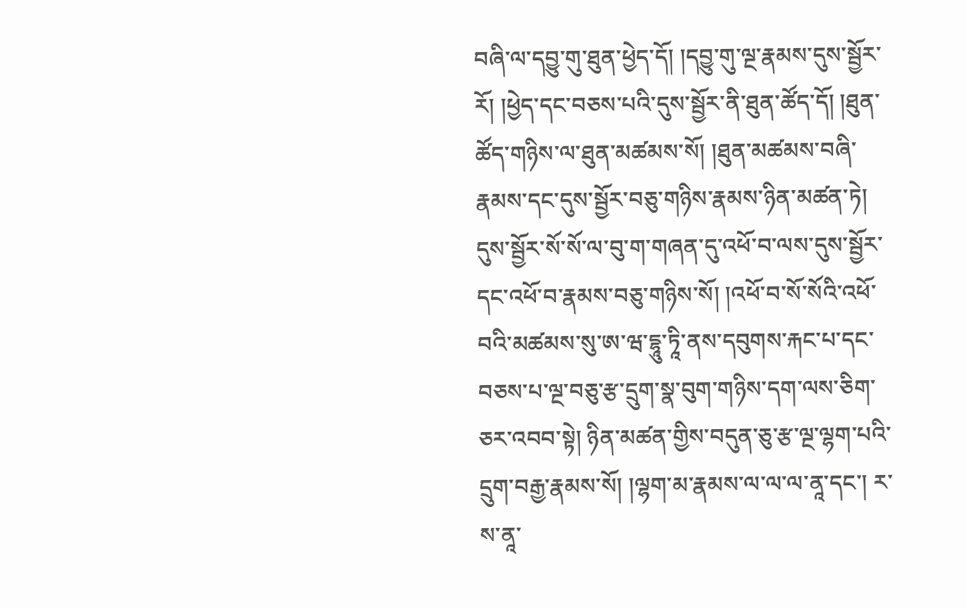བཞི་ལ་དབྱུ་གུ་ཐུན་ཕྱེད་དོ། །དབྱུ་གུ་ལྔ་རྣམས་དུས་སྦྱོར་རོ། །ཕྱེད་དང་བཅས་པའི་དུས་སྦྱོར་ནི་ཐུན་ཚོད་དོ། །ཐུན་ཚོད་གཉིས་ལ་ཐུན་མཚམས་སོ། །ཐུན་མཚམས་བཞི་རྣམས་དང་དུས་སྦྱོར་བཅུ་གཉིས་རྣམས་ཉིན་མཚན་ཏེ། དུས་སྦྱོར་སོ་སོ་ལ་བུ་ག་གཞན་དུ་འཕོ་བ་ལས་དུས་སྦྱོར་དང་འཕོ་བ་རྣམས་བཅུ་གཉིས་སོ། །འཕོ་བ་སོ་སོའི་འཕོ་བའི་མཚམས་སུ་ཨ་ཝ་དྷཱུ་ཏཱི་ནས་དབུགས་རྐང་པ་དང་བཅས་པ་ལྔ་བཅུ་རྩ་དྲུག་སྣ་བུག་གཉིས་དག་ལས་ཅིག་ཅར་འབབ་སྟེ། ཉིན་མཚན་གྱིས་བདུན་ཅུ་རྩ་ལྔ་ལྷག་པའི་དྲུག་བརྒྱ་རྣམས་སོ། །ལྷག་མ་རྣམས་ལ་ལ་ལ་ནཱ་དང་། ར་ས་ནཱ་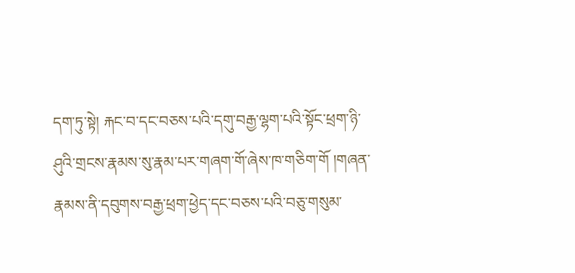དག་ཏུ་སྟེ། རྐང་བ་དང་བཅས་པའི་དགུ་བརྒྱ་ལྷག་པའི་སྟོང་ཕྲག་ཉི་ཤུའི་གྲངས་རྣམས་སུ་རྣམ་པར་གཞག་གོ་ཞེས་ཁ་གཅིག་གོ །གཞན་རྣམས་ནི་དབུགས་བརྒྱ་ཕྲག་ཕྱེད་དང་བཅས་པའི་བཅུ་གསུམ་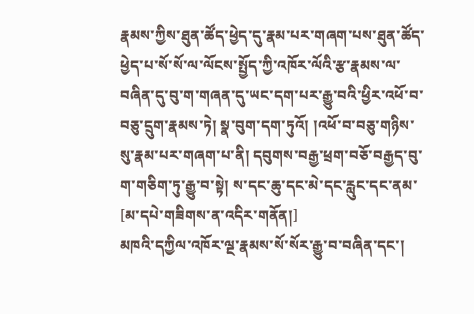རྣམས་ཀྱིས་ཐུན་ཚོད་ཕྱེད་དུ་རྣམ་པར་གཞག་པས་ཐུན་ཚོད་ཕྱེད་པ་སོ་སོ་ལ་ལོངས་སྤྱོད་ཀྱི་འཁོར་ལོའི་རྩ་རྣམས་ལ་བཞིན་དུ་བུ་ག་གཞན་དུ་ཡང་དག་པར་རྒྱུ་བའི་ཕྱིར་འཕོ་བ་བཅུ་དྲུག་རྣམས་ཏེ། སྣ་བུག་དག་ཏུའོ། །འཕོ་བ་བཅུ་གཉིས་སུ་རྣམ་པར་གཞག་པ་ནི། དབུགས་བརྒྱ་ཕྲག་བཅོ་བརྒྱད་བུ་ག་གཅིག་ཏུ་རྒྱུ་བ་སྟེ། ས་དང་ཆུ་དང་མེ་དང་རླུང་དང་ནམ་
[མ་དཔེ་གཟིགས་ན་འདིར་གནོན།]
མཁའི་དཀྱིལ་འཁོར་ལྔ་རྣམས་སོ་སོར་རྒྱུ་བ་བཞིན་དང་།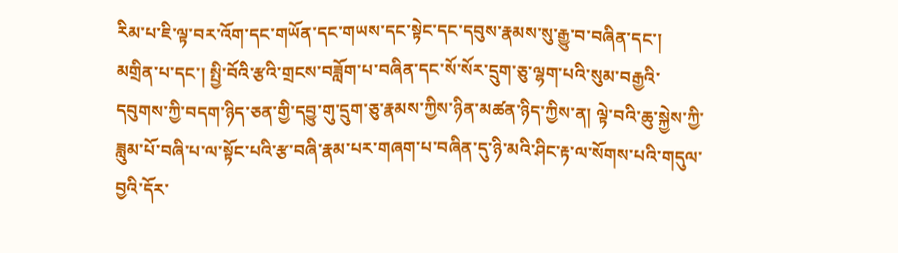རིམ་པ་ཇི་ལྟ་བར་འོག་དང་གཡོན་དང་གཡས་དང་སྟེང་དང་དབུས་རྣམས་སུ་རྒྱུ་བ་བཞིན་དང་། མགྲིན་པ་དང་། སྤྱི་བོའི་རྩའི་གྲངས་བཟློག་པ་བཞིན་དང་སོ་སོར་དྲུག་ཅུ་ལྷག་པའི་སུམ་བརྒྱའི་དབུགས་ཀྱི་བདག་ཉིད་ཅན་གྱི་དབྱུ་གུ་དྲུག་ཅུ་རྣམས་ཀྱིས་ཉིན་མཚན་ཉིད་ཀྱིས་ན། ལྟེ་བའི་ཆུ་སྐྱེས་ཀྱི་ཟླུམ་པོ་བཞི་པ་ལ་སྟོང་པའི་རྩ་བཞི་རྣམ་པར་གཞག་པ་བཞིན་དུ་ཉི་མའི་ཤིང་རྟ་ལ་སོགས་པའི་གདུལ་བྱའི་དོར་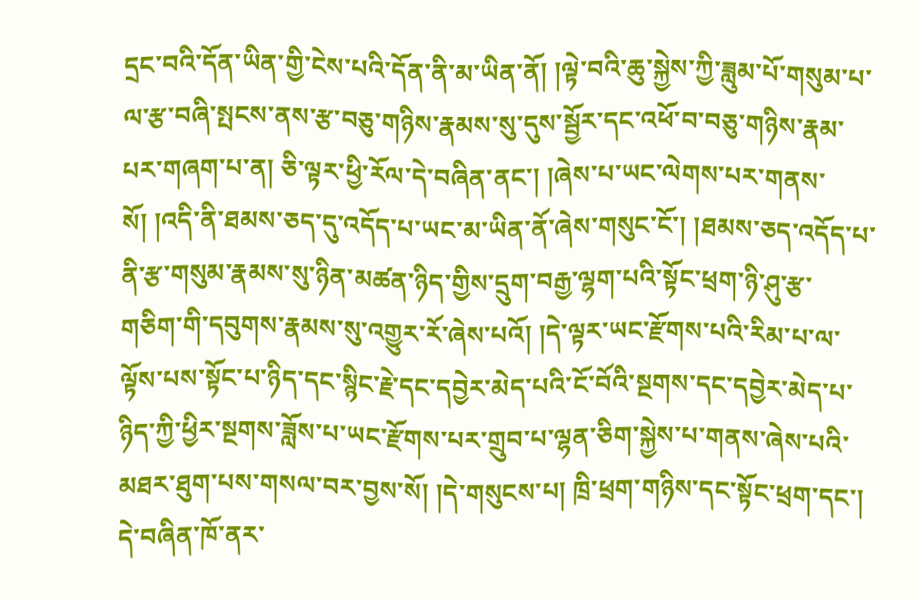དྲང་བའི་དོན་ཡིན་གྱི་ངེས་པའི་དོན་ནི་མ་ཡིན་ནོ། །ལྟེ་བའི་ཆུ་སྐྱེས་ཀྱི་ཟླུམ་པོ་གསུམ་པ་ལ་རྩ་བཞི་སྤངས་ནས་རྩ་བཅུ་གཉིས་རྣམས་སུ་དུས་སྦྱོར་དང་འཕོ་བ་བཅུ་གཉིས་རྣམ་པར་གཞག་པ་ན། ཅི་ལྟར་ཕྱི་རོལ་དེ་བཞིན་ནང་། །ཞེས་པ་ཡང་ལེགས་པར་གནས་སོ། །འདི་ནི་ཐམས་ཅད་དུ་འདོད་པ་ཡང་མ་ཡིན་ནོ་ཞེས་གསུང་ངོ་། །ཐམས་ཅད་འདོད་པ་ནི་རྩ་གསུམ་རྣམས་སུ་ཉིན་མཚན་ཉིད་གྱིས་དྲུག་བརྒྱ་ལྷག་པའི་སྟོང་ཕྲག་ཉི་ཤུ་རྩ་གཅིག་གི་དབུགས་རྣམས་སུ་འགྱུར་རོ་ཞེས་པའོ། །དེ་ལྟར་ཡང་རྫོགས་པའི་རིམ་པ་ལ་ལྟོས་པས་སྟོང་པ་ཉིད་དང་སྙིང་རྗེ་དང་དབྱེར་མེད་པའི་ངོ་བོའི་སྔགས་དང་དབྱེར་མེད་པ་ཉིད་ཀྱི་ཕྱིར་སྔགས་ཟློས་པ་ཡང་རྫོགས་པར་གྲུབ་པ་ལྷན་ཅིག་སྐྱེས་པ་གནས་ཞེས་པའི་མཐར་ཐུག་པས་གསལ་བར་བྱས་སོ། །དེ་གསུངས་པ། ཁྲི་ཕྲག་གཉིས་དང་སྟོང་ཕྲག་དང་། དེ་བཞིན་ཁོ་ནར་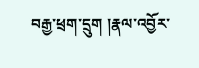བརྒྱ་ཕྲག་དྲུག །རྣལ་འབྱོར་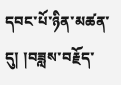དབང་པོ་ཉིན་མཚན་དུ། །བཟླས་བརྗོད་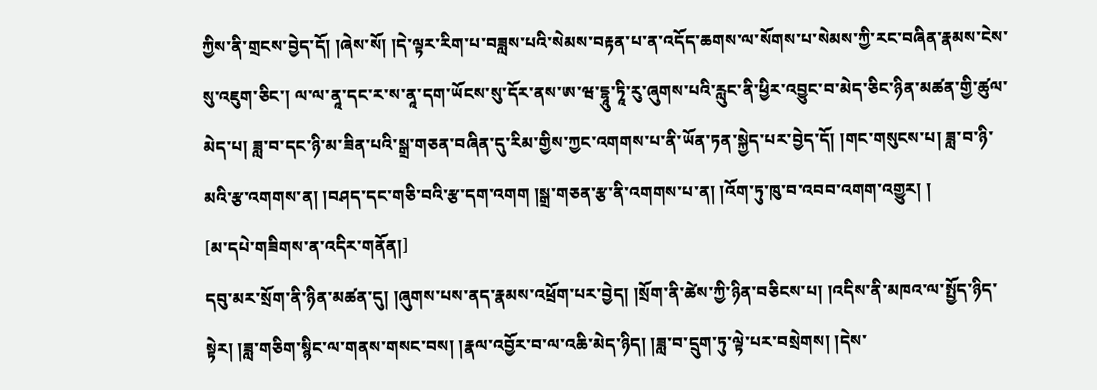ཀྱིས་ནི་གྲངས་བྱེད་དོ། །ཞེས་སོ། །དེ་ལྟར་རིག་པ་བཟླས་པའི་སེམས་བརྟན་པ་ན་འདོད་ཆགས་ལ་སོགས་པ་སེམས་ཀྱི་རང་བཞིན་རྣམས་ངེས་སུ་འཇུག་ཅིང་། ལ་ལ་ནཱ་དང་ར་ས་ནཱ་དག་ཡོངས་སུ་དོར་ནས་ཨ་ཝ་དྷཱུ་ཏཱི་རུ་ཞུགས་པའི་རླུང་ནི་ཕྱིར་འབྱུང་བ་མེད་ཅིང་ཉིན་མཚན་གྱི་ཚུལ་མེད་པ། ཟླ་བ་དང་ཉི་མ་ཟིན་པའི་སྒྲ་གཅན་བཞིན་དུ་རིམ་གྱིས་ཀྱང་འགགས་པ་ནི་ཡོན་ཏན་སྐྱེད་པར་བྱེད་དོ། །གང་གསུངས་པ། ཟླ་བ་ཉི་མའི་རྩ་འགགས་ན། །བཤད་དང་གཅི་བའི་རྩ་དག་འགག །སྒྲ་གཅན་རྩ་ནི་འགགས་པ་ན། །འོག་ཏུ་ཁུ་བ་འབབ་འགག་འགྱུར། །
[མ་དཔེ་གཟིགས་ན་འདིར་གནོན།]
དབུ་མར་སྲོག་ནི་ཉིན་མཚན་དུ། །ཞུགས་པས་ནད་རྣམས་འཕྲོག་པར་བྱེད། །སྲོག་ནི་ཚེས་ཀྱི་ཉིན་བཅིངས་པ། །འདིས་ནི་མཁའ་ལ་སྤྱོད་ཉིད་སྟེར། །ཟླ་གཅིག་སྙིང་ལ་གནས་གསང་བས། །རྣལ་འབྱོར་བ་ལ་འཆི་མེད་ཉིད། །ཟླ་བ་དྲུག་ཏུ་ལྟེ་པར་བསྲེགས། །དེས་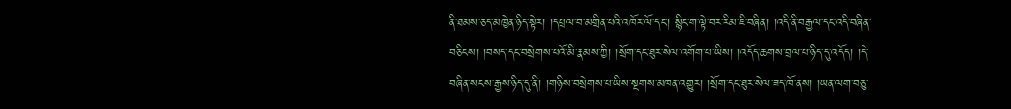ནི་ཐམས་ཅད་མཁྱེན་ཉིད་སྟེར། །དཔྲལ་བ་མགྲིན་པའི་འཁོར་ལོ་དང་། སྙིང་ག་ལྟེ་བར་རིམ་ཇི་བཞིན། །འདི་ནི་བརྒྱལ་དང་འདི་བཞིན་བཅིངས། །བསད་དང་བསྲེགས་པའོ་མི་རྣམས་ཀྱི། །སྲོག་དང་ཐུར་སེལ་འགོག་པ་ཡིས། །འདོད་ཆགས་བྲལ་པ་ཉིད་དུ་འདོད། །དེ་བཞིན་སངས་རྒྱས་ཉིད་དུ་ནི། །གཉིས་བསྲེགས་པ་ཡིས་སྔགས་མཁན་འགྱུར། །སྲོག་དང་ཐུར་སེལ་ཟད་ཁོ་ནས། །ཡན་ལག་བཅུ་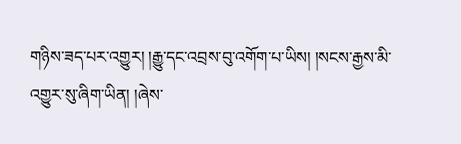གཉིས་ཟད་པར་འགྱུར། །རྒྱུ་དང་འབྲས་བུ་འགོག་པ་ཡིས། །སངས་རྒྱས་མི་འགྱུར་སུ་ཞིག་ཡིན། །ཞེས་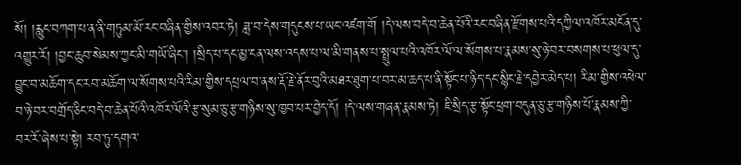སོ། །རླུང་བཀག་པ་ན་ནི་གཏུམ་མོ་རང་བཞིན་གྱིས་འབར་ཏེ། ཟླ་བ་དེས་གདུངས་པ་ཡང་འཛག་གོ །དེ་ལས་བདེ་བ་ཆེན་པོའི་རང་བཞིན་རྫོགས་པའི་དཀྱིལ་འཁོར་མངོན་དུ་འགྱུར་རོ། །བྱང་ཆུབ་སེམས་ཀྱང་མི་གཡོ་ཞིང་། །སྲིད་པ་དང་མྱ་ངན་ལས་འདས་པ་ལ་མི་གནས་པ་སྤྲུལ་པའི་འཁོར་ལོ་ལ་སོགས་པ་རྣམས་སུ་ཉེ་བར་བསགས་པ་ཕུལ་དུ་བྱུང་བ་མཆོག་དང་རབ་མཆོག་ལ་སོགས་པའི་རིམ་གྱིས་དཔྲལ་བ་ནས་རྡོ་རྗེ་ནོར་བུའི་མཐར་ཐུག་པ་བར་མ་ཆད་པ་ནི་སྟོང་པ་ཉིད་དང་སྙིང་རྗེ་དབྱེར་མེད་པ། རིམ་གྱིས་འཕེལ་བ་ཉེ་བར་བགྲོད་ཅིང་བདེ་བ་ཆེན་པོའི་འཁོར་ལོའི་རྩ་སུམ་ཅུ་རྩ་གཉིས་སུ་ཁྱབ་པར་བྱེད་དོ། །དེ་ལས་གཞན་རྣམས་ཏེ། ཇི་སྲིད་རྩ་སྟོང་ཕྲག་བདུན་ཅུ་རྩ་གཉིས་པོ་རྣམས་ཀྱི་བར་རོ་ཞེས་པ་སྟེ། རབ་ཏུ་དགའ་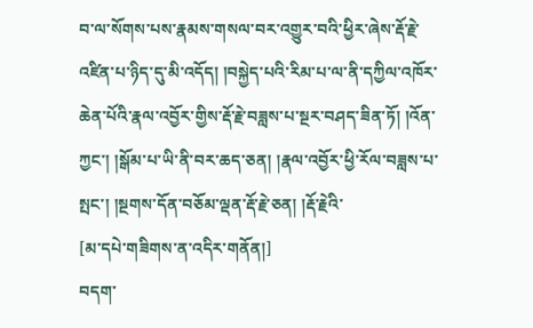བ་ལ་སོགས་པས་རྣམས་གསལ་བར་འགྱུར་བའི་ཕྱིར་ཞེས་རྡོ་རྗེ་འཛིན་པ་ཉིད་དུ་མི་འདོད། །བསྐྱེད་པའི་རིམ་པ་ལ་ནི་དཀྱིལ་འཁོར་ཆེན་པོའི་རྣལ་འབྱོར་གྱིས་རྡོ་རྗེ་བཟླས་པ་སྔར་བཤད་ཟིན་ཏོ། །འོན་ཀྱང་། །སྒོམ་པ་ཡི་ནི་བར་ཆད་ཅན། །རྣལ་འབྱོར་ཕྱི་རོལ་བཟླས་པ་སྤང་། །སྔགས་དོན་བཅོམ་ལྡན་རྡོ་རྗེ་ཅན། །རྡོ་རྗེའི་
[མ་དཔེ་གཟིགས་ན་འདིར་གནོན།]
བདག་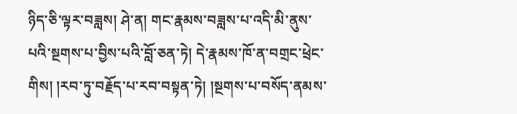ཉིད་ཅི་ལྟར་བཟླས། ཤེ་ན། གང་རྣམས་བཟླས་པ་འདི་མི་ནུས་པའི་སྔགས་པ་བྱིས་པའི་བློ་ཅན་ཏེ། དེ་རྣམས་ཁོ་ན་བགྲང་ཕྲེང་གིས། །རབ་ཏུ་བརྗོད་པ་རབ་བསྟན་ཏེ། །སྔགས་པ་བསོད་ནམས་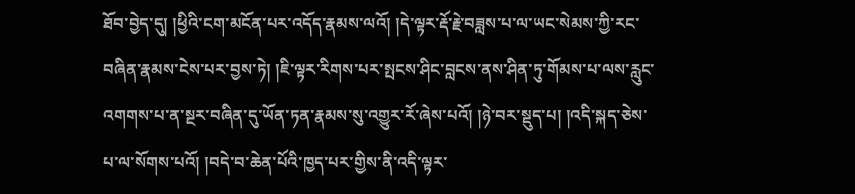ཐོབ་བྱེད་དུ། །ཕྱིའི་ངག་མངོན་པར་འདོད་རྣམས་ལའོ། །དེ་ལྟར་རྡོ་རྗེ་བཟླས་པ་ལ་ཡང་སེམས་ཀྱི་རང་བཞིན་རྣམས་ངེས་པར་བྱས་ཏེ། །ཇི་ལྟར་རིགས་པར་སྤངས་ཤིང་བླངས་ནས་ཤིན་ཏུ་གོམས་པ་ལས་རླུང་འགགས་པ་ན་སྔར་བཞིན་དུ་ཡོན་ཏན་རྣམས་སུ་འགྱུར་རོ་ཞེས་པའོ། །ཉེ་བར་སྡུད་པ། །འདི་སྐད་ཅེས་པ་ལ་སོགས་པའོ། །བདེ་བ་ཆེན་པོའི་ཁྱད་པར་གྱིས་ནི་འདི་ལྟར་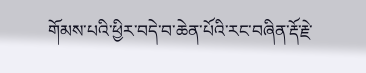གོམས་པའི་ཕྱིར་བདེ་བ་ཆེན་པོའི་རང་བཞིན་རྡོ་རྗེ་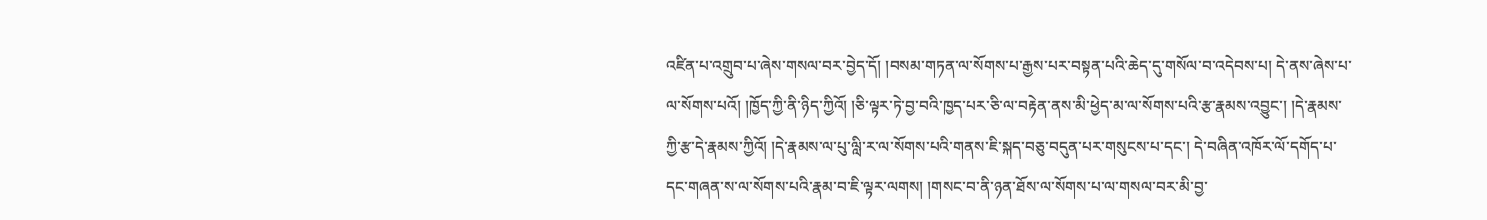འཛིན་པ་འགྲུབ་པ་ཞེས་གསལ་བར་བྱེད་དོ། །བསམ་གཏན་ལ་སོགས་པ་རྒྱས་པར་བསྟན་པའི་ཆེད་དུ་གསོལ་བ་འདེབས་པ། དེ་ནས་ཞེས་པ་ལ་སོགས་པའོ། །ཁྱོད་ཀྱི་ནི་ཉིད་ཀྱིའོ། །ཅི་ལྟར་ཏེ་བྱ་བའི་ཁྱད་པར་ཅི་ལ་བརྟེན་ནས་མི་ཕྱེད་མ་ལ་སོགས་པའི་རྩ་རྣམས་འབྱུང་། །དེ་རྣམས་ཀྱི་རྩ་དེ་རྣམས་ཀྱིའོ། །དེ་རྣམས་ལ་པུ་ལླི་ར་ལ་སོགས་པའི་གནས་ཇི་སྐད་བཅུ་བདུན་པར་གསུངས་པ་དང་། དེ་བཞིན་འཁོར་ལོ་དགོད་པ་དང་གཞན་ས་ལ་སོགས་པའི་རྣམ་བ་ཇི་ལྟར་ལགས། །གསང་བ་ནི་ཉན་ཐོས་ལ་སོགས་པ་ལ་གསལ་བར་མི་བྱ་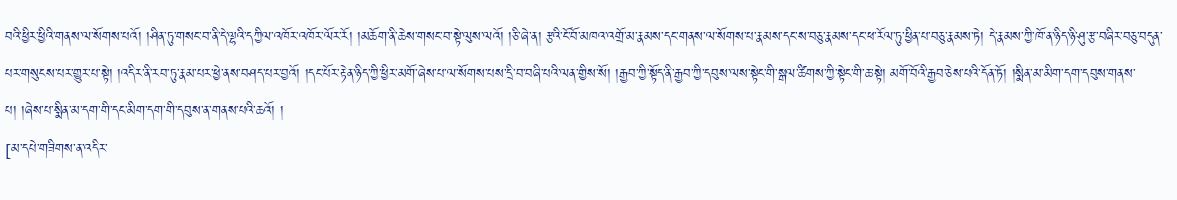བའི་ཕྱིར་ཕྱིའི་གནས་ལ་སོགས་པའོ། །ཤིན་ཏུ་གསང་བ་ནི་དེ་ལྷའི་དཀྱིལ་འཁོར་འཁོར་ལོར་རོ། །མཆོག་ནི་ཆེས་གསང་བ་སྟེ་ལུས་ལའོ། །ཅི་ཞེ་ན། རྩའི་ངོ་བོ་མཁའ་འགྲོ་མ་རྣམས་དང་གནས་ལ་སོགས་པ་རྣམས་དང་ས་བཅུ་རྣམས་དང་ཕ་རོལ་ཏུ་ཕྱིན་པ་བཅུ་རྣམས་ཏེ། དེ་རྣམས་ཀྱི་ཁོ་ན་ཉིད་ཉི་ཤུ་རྩ་བཞིར་བཅུ་བདུན་པར་གསུངས་པར་གྱུར་པ་སྟེ། །འདིར་ནི་རབ་ཏུ་རྣམ་པར་ཕྱེ་ནས་བཤད་པར་བྱའོ། །དང་པོར་རྟེན་ཉིད་ཀྱི་ཕྱིར་མགོ་ཞེས་པ་ལ་སོགས་པས་དྲི་བ་བཞི་པའི་ལན་གྱིས་སོ། །རྒྱབ་ཀྱི་སྟོད་ནི་རྒྱབ་ཀྱི་དབུས་ལས་སྟེང་གི་སྒལ་ཚིགས་ཀྱི་སྟེང་གི་ཆ་སྟེ། མགོ་བོའི་རྒྱབ་ཅེས་པའི་དོན་ཏོ། །སྨིན་མ་མིག་དག་དབུས་གནས་པ། །ཞེས་པ་སྨིན་མ་དག་གི་དང་མིག་དག་གི་དབུས་ན་གནས་པའི་ཆའོ། །
[མ་དཔེ་གཟིགས་ན་འདིར་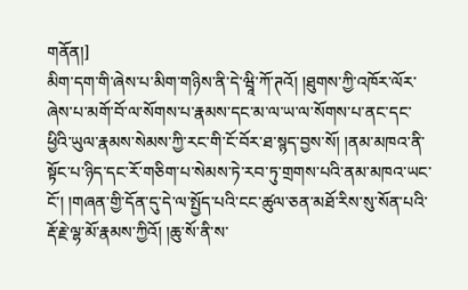གནོན།]
མིག་དག་གི་ཞེས་པ་མིག་གཉིས་ནི་དེ་ཝཱི་ཀོ་ཊའོ། །ཐུགས་ཀྱི་འཁོར་ལོར་ཞེས་པ་མགོ་བོ་ལ་སོགས་པ་རྣམས་དང་མ་ལ་ཡ་ལ་སོགས་པ་ནང་དང་ཕྱིའི་ཡུལ་རྣམས་སེམས་ཀྱི་རང་གི་ངོ་བོར་ཐ་སྙད་བྱས་སོ། །ནམ་མཁའ་ནི་སྟོང་པ་ཉིད་དང་རོ་གཅིག་པ་སེམས་ཏེ་རབ་ཏུ་གྲགས་པའི་ནམ་མཁའ་ཡང་ངོ་། །གཞན་གྱི་དོན་དུ་དེ་ལ་སྤྱོད་པའི་ངང་ཚུལ་ཅན་མཐོ་རིས་སུ་སོན་པའི་རྡོ་རྗེ་ལྷ་མོ་རྣམས་ཀྱིའོ། །ཆུ་སོ་ནི་ས་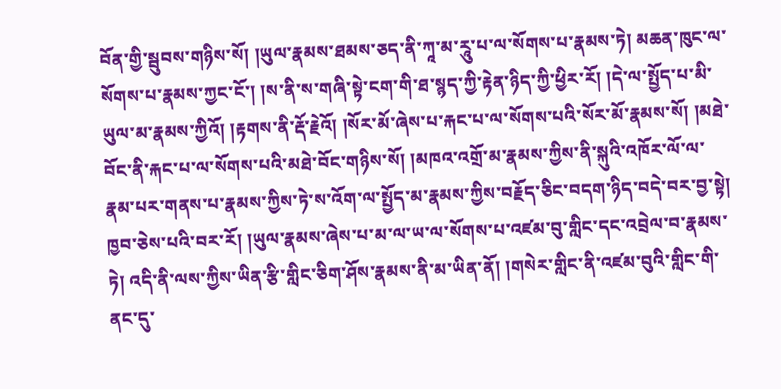བོན་གྱི་སྦུབས་གཉིས་སོ། །ཡུལ་རྣམས་ཐམས་ཅད་ནི་ཀཱ་མ་རཱུ་པ་ལ་སོགས་པ་རྣམས་ཏེ། མཆན་ཁུང་ལ་སོགས་པ་རྣམས་ཀྱང་ངོ་། །ས་ནི་ས་གཞི་སྟེ་ངག་གི་ཐ་སྙད་ཀྱི་རྟེན་ཉིད་ཀྱི་ཕྱིར་རོ། །དེ་ལ་སྤྱོད་པ་མི་ཡུལ་མ་རྣམས་ཀྱིའོ། །རྟགས་ནི་རྡོ་རྗེའོ། །སོར་མོ་ཞེས་པ་རྐང་པ་ལ་སོགས་པའི་སོར་མོ་རྣམས་སོ། །མཐེ་བོང་ནི་རྐང་པ་ལ་སོགས་པའི་མཐེ་བོང་གཉིས་སོ། །མཁའ་འགྲོ་མ་རྣམས་ཀྱིས་ནི་སྐུའི་འཁོར་ལོ་ལ་རྣམ་པར་གནས་པ་རྣམས་ཀྱིས་ཏེ་ས་འོག་ལ་སྤྱོད་མ་རྣམས་ཀྱིས་བརྗོད་ཅིང་བདག་ཉིད་བདེ་བར་བྱ་སྟེ། ཁྱབ་ཅེས་པའི་བར་རོ། །ཡུལ་རྣམས་ཞེས་པ་མ་ལ་ཡ་ལ་སོགས་པ་འཛམ་བུ་གླིང་དང་འབྲེལ་བ་རྣམས་ཏེ། འདི་ནི་ལས་ཀྱིས་ཡིན་རྩི་གླིང་ཅིག་ཤོས་རྣམས་ནི་མ་ཡིན་ནོ། །གསེར་གླིང་ནི་འཛམ་བུའི་གླིང་གི་ནང་དུ་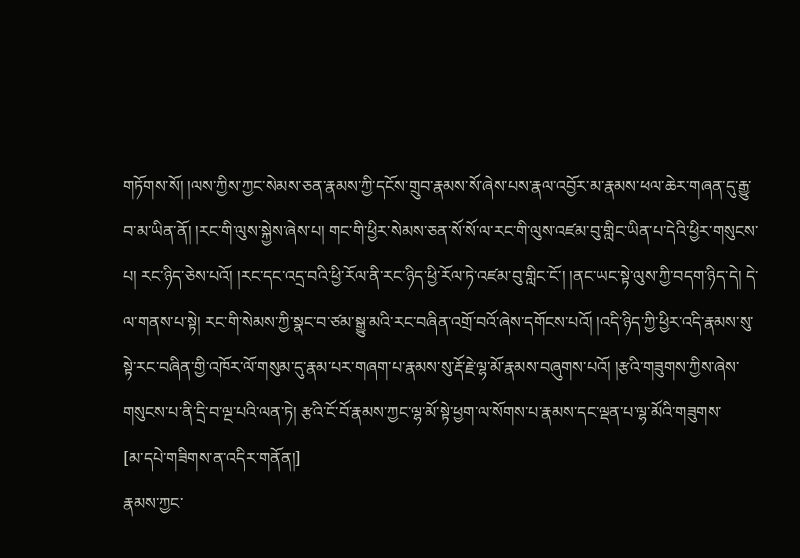གཏོགས་སོ། །ལས་ཀྱིས་ཀྱང་སེམས་ཅན་རྣམས་ཀྱི་དངོས་གྲུབ་རྣམས་སོ་ཞེས་པས་རྣལ་འབྱོར་མ་རྣམས་ཕལ་ཆེར་གཞན་དུ་རྒྱུ་བ་མ་ཡིན་ནོ། །རང་གི་ལུས་སྐྱེས་ཞེས་པ། གང་གི་ཕྱིར་སེམས་ཅན་སོ་སོ་ལ་རང་གི་ལུས་འཛམ་བུ་གླིང་ཡིན་པ་དེའི་ཕྱིར་གསུངས་པ། རང་ཉིད་ཅེས་པའོ། །རང་དང་འདྲ་བའི་ཕྱི་རོལ་ནི་རང་ཉིད་ཕྱི་རོལ་ཏེ་འཛམ་བུ་གླིང་ངོ་། །ནང་ཡང་སྟེ་ལུས་ཀྱི་བདག་ཉིད་དེ། དེ་ལ་གནས་པ་སྟེ། རང་གི་སེམས་ཀྱི་སྣང་བ་ཙམ་སྒྱུ་མའི་རང་བཞིན་འགྲོ་བའོ་ཞེས་དགོངས་པའོ། །འདི་ཉིད་ཀྱི་ཕྱིར་འདི་རྣམས་སུ་སྟེ་རང་བཞིན་གྱི་འཁོར་ལོ་གསུམ་དུ་རྣམ་པར་གཞག་པ་རྣམས་སུ་རྡོ་རྗེ་ལྷ་མོ་རྣམས་བཞུགས་པའོ། །རྩའི་གཟུགས་ཀྱིས་ཞེས་གསུངས་པ་ནི་དྲི་བ་ལྔ་པའི་ལན་ཏེ། རྩའི་ངོ་བོ་རྣམས་ཀྱང་ལྷ་མོ་སྟེ་ཕྱག་ལ་སོགས་པ་རྣམས་དང་ལྡན་པ་ལྷ་མོའི་གཟུགས་
[མ་དཔེ་གཟིགས་ན་འདིར་གནོན།]
རྣམས་ཀྱང་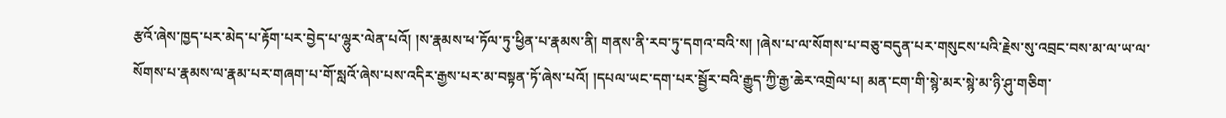རྩའོ་ཞེས་ཁྱད་པར་མེད་པ་རྟོག་པར་བྱེད་པ་ལྷུར་ལེན་པའོ། །ས་རྣམས་ཕ་ཏོལ་ཏུ་ཕྱིན་པ་རྣམས་ནི། གནས་ནི་རབ་ཏུ་དགའ་བའི་ས། །ཞེས་པ་ལ་སོགས་པ་བཅུ་བདུན་པར་གསུངས་པའི་རྗེས་སུ་འབྲང་བས་མ་ལ་ཡ་ལ་སོགས་པ་རྣམས་ལ་རྣམ་པར་གཞག་པ་གོ་སླའོ་ཞེས་པས་འདིར་རྒྱས་པར་མ་བསྟན་ཏོ་ཞེས་པའོ། །དཔལ་ཡང་དག་པར་སྦྱོར་བའི་རྒྱུད་ཀྱི་རྒྱ་ཆེར་འགྲེལ་པ། མན་ངག་གི་སྙེ་མར་སྙེ་མ་ཉི་ཤུ་གཅིག་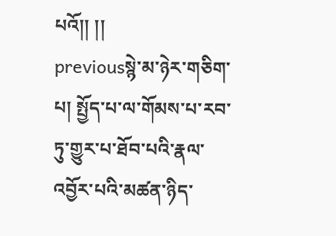པའོ།། །།
previousསྙེ་མ་ཉེར་གཅིག་པ། སྤྱོད་པ་ལ་གོམས་པ་རབ་ཏུ་གྱུར་པ་ཐོབ་པའི་རྣལ་འབྱོར་པའི་མཚན་ཉིད་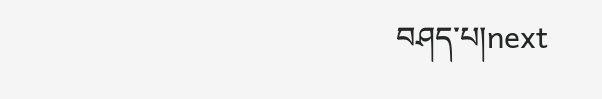བཤད་པ།next